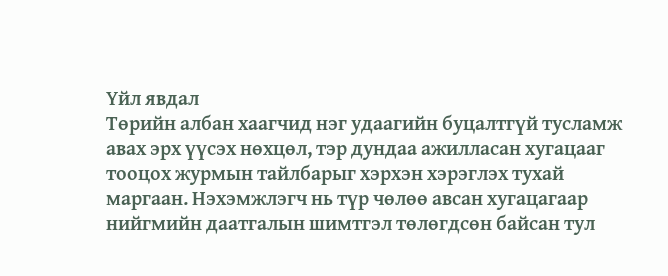Үйл явдал
Төрийн албан хаагчид нэг удаагийн буцалтгүй тусламж авах эрх үүсэх нөхцөл, тэр дундаа ажилласан хугацааг тооцох журмын тайлбарыг хэрхэн хэрэглэх тухай маргаан. Нэхэмжлэгч нь түр чөлөө авсан хугацагаар нийгмийн даатгалын шимтгэл төлөгдсөн байсан тул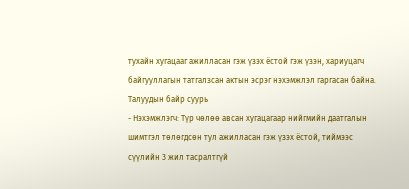тухайн хугацааг ажилласан гэж үзэх ёстой гэж үзэн, хариуцагч байгууллагын татгалзсан актын эсрэг нэхэмжлэл гаргасан байна.
Талуудын байр суурь
- Нэхэмжлэгч: Түр чөлөө авсан хугацагаар нийгмийн даатгалын шимтгэл төлөгдсөн тул ажилласан гэж үзэх ёстой, тиймээс сүүлийн 3 жил тасралтгүй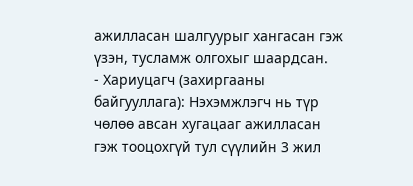ажилласан шалгуурыг хангасан гэж үзэн, тусламж олгохыг шаардсан.
- Хариуцагч (захиргааны байгууллага): Нэхэмжлэгч нь түр чөлөө авсан хугацааг ажилласан гэж тооцохгүй тул сүүлийн 3 жил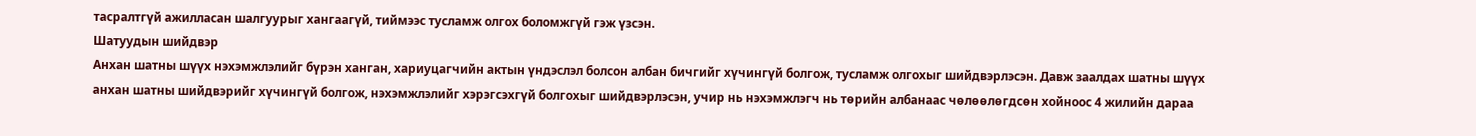тасралтгүй ажилласан шалгуурыг хангаагүй, тиймээс тусламж олгох боломжгүй гэж үзсэн.
Шатуудын шийдвэр
Анхан шатны шүүх нэхэмжлэлийг бүрэн ханган, хариуцагчийн актын үндэслэл болсон албан бичгийг хүчингүй болгож, тусламж олгохыг шийдвэрлэсэн. Давж заалдах шатны шүүх анхан шатны шийдвэрийг хүчингүй болгож, нэхэмжлэлийг хэрэгсэхгүй болгохыг шийдвэрлэсэн, учир нь нэхэмжлэгч нь төрийн албанаас чөлөөлөгдсөн хойноос 4 жилийн дараа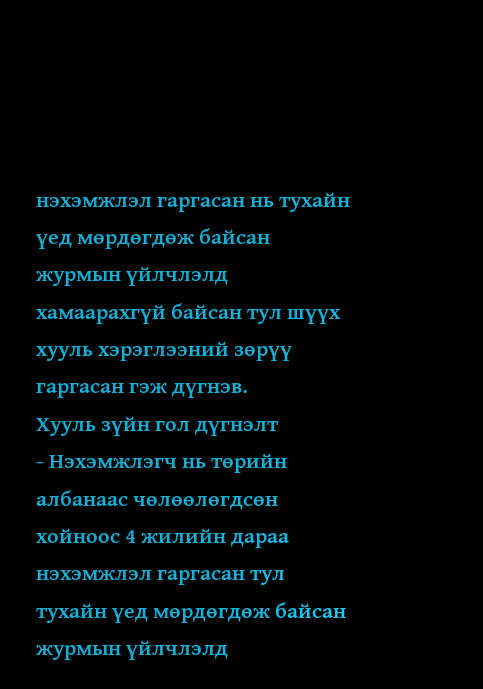нэхэмжлэл гаргасан нь тухайн үед мөрдөгдөж байсан журмын үйлчлэлд хамаарахгүй байсан тул шүүх хууль хэрэглээний зөрүү гаргасан гэж дүгнэв.
Хууль зүйн гол дүгнэлт
- Нэхэмжлэгч нь төрийн албанаас чөлөөлөгдсөн хойноос 4 жилийн дараа нэхэмжлэл гаргасан тул тухайн үед мөрдөгдөж байсан журмын үйлчлэлд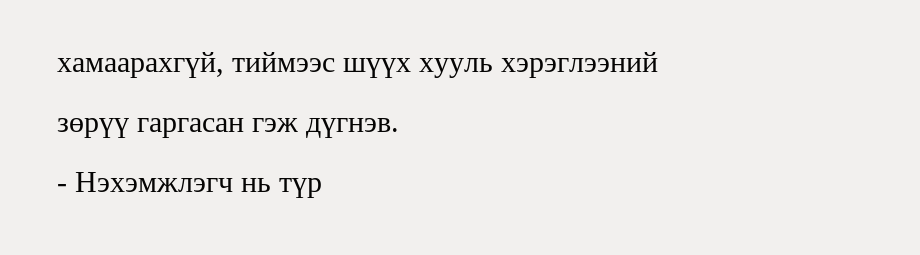хамаарахгүй, тиймээс шүүх хууль хэрэглээний зөрүү гаргасан гэж дүгнэв.
- Нэхэмжлэгч нь түр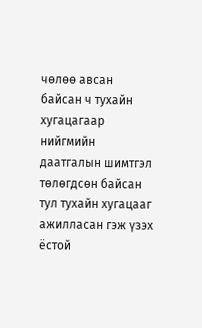чөлөө авсан байсан ч тухайн хугацагаар нийгмийн даатгалын шимтгэл төлөгдсөн байсан тул тухайн хугацааг ажилласан гэж үзэх ёстой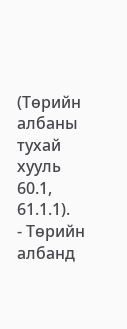(Төрийн албаны тухай хууль 60.1, 61.1.1).
- Төрийн албанд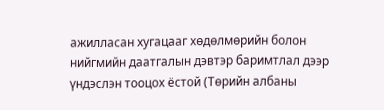ажилласан хугацааг хөдөлмөрийн болон нийгмийн даатгалын дэвтэр баримтлал дээр үндэслэн тооцох ёстой (Төрийн албаны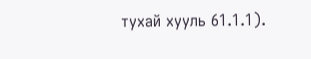тухай хууль 61.1.1).